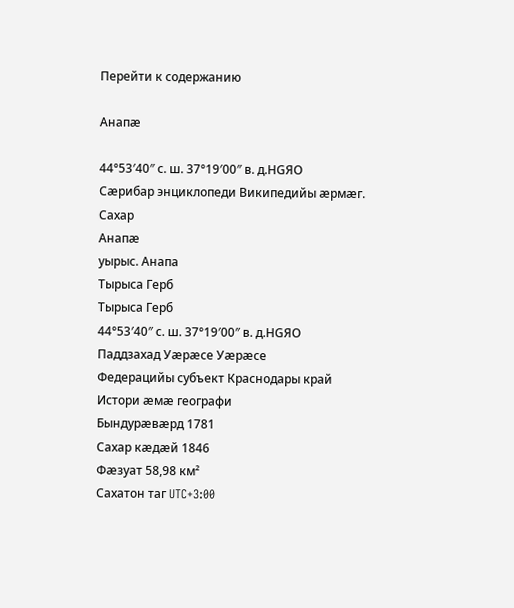Перейти к содержанию

Анапæ

44°53′40″ с. ш. 37°19′00″ в. д.HGЯO
Сæрибар энциклопеди Википедийы æрмæг.
Сахар
Анапæ
уырыс. Анапа
Тырыса Герб
Тырыса Герб
44°53′40″ с. ш. 37°19′00″ в. д.HGЯO
Паддзахад Уæрæсе Уæрæсе
Федерацийы субъект Краснодары край
Истори æмæ географи
Бындурæвæрд 1781
Сахар кæдæй 1846
Фæзуат 58,98 км²
Сахатон таг UTC+3:00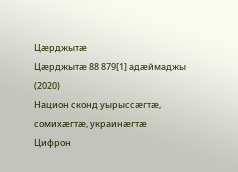Цæрджытæ
Цæрджытæ 88 879[1] адæймаджы (2020)
Национ сконд уырыссæгтæ, сомихæгтæ, украинæгтæ
Цифрон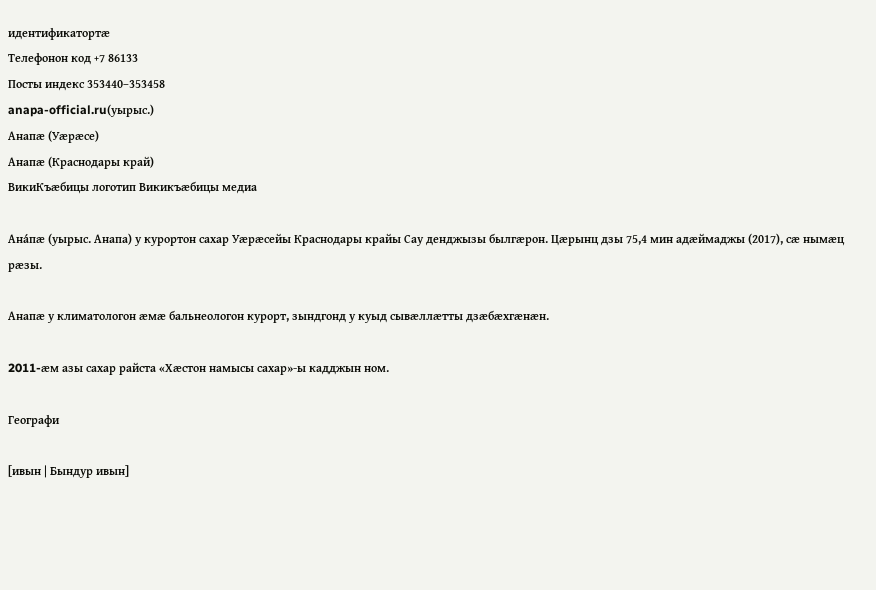идентификатортæ
Телефонон код +7 86133
Посты индекс 353440–353458
anapa-official.ru(уырыс.)
Анапæ (Уæрæсе)
Анапæ (Краснодары край)
ВикиКъæбицы логотип Викикъæбицы медиа

Ана́пæ (уырыс. Анапа) у курортон сахар Уæрæсейы Краснодары крайы Сау денджызы былгæрон. Цæрынц дзы 75,4 мин адæймаджы (2017), сæ нымæц рæзы.

Анапæ у климатологон æмæ бальнеологон курорт, зындгонд у куыд сывæллæтты дзæбæхгæнæн.

2011-æм азы сахар райста «Хæстон намысы сахар»-ы кадджын ном.

Географи

[ивын | Бындур ивын]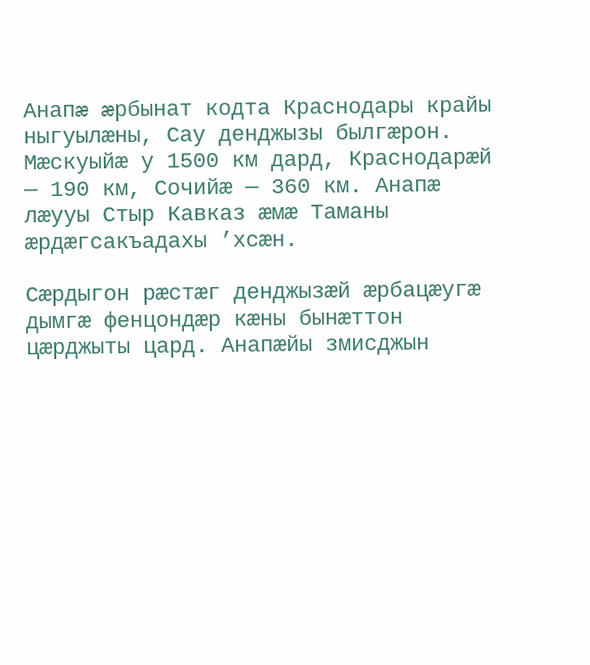Анапæ æрбынат кодта Краснодары крайы ныгуылæны, Сау денджызы былгæрон. Мæскуыйæ у 1500 км дард, Краснодарæй — 190 км, Сочийæ — 360 км. Анапæ лæууы Стыр Кавказ æмæ Таманы æрдæгсакъадахы ’хсæн.

Сæрдыгон рæстæг денджызæй æрбацæугæ дымгæ фенцондæр кæны бынæттон цæрджыты цард. Анапæйы змисджын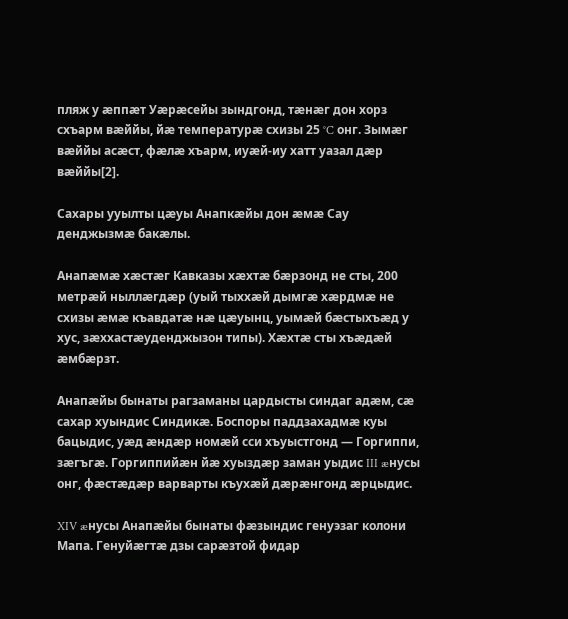пляж у æппæт Уæрæсейы зындгонд, тæнæг дон хорз схъарм вæййы, йæ температурæ схизы 25 °C онг. Зымæг вæййы асæст, фæлæ хъарм, иуæй-иу хатт уазал дæр вæййы[2].

Сахары ууылты цæуы Анапкæйы дон æмæ Сау денджызмæ бакæлы.

Анапæмæ хæстæг Кавказы хæхтæ бæрзонд не сты, 200 метрæй ныллæгдæр (уый тыххæй дымгæ хæрдмæ не схизы æмæ къавдатæ нæ цæуынц, уымæй бæстыхъæд у хус, зæххастæуденджызон типы). Хæхтæ сты хъæдæй æмбæрзт.

Анапæйы бынаты рагзаманы цардысты синдаг адæм, сæ сахар хуындис Синдикæ. Боспоры паддзахадмæ куы бацыдис, уæд æндæр номæй сси хъуыстгонд — Горгиппи, зæгъгæ. Горгиппийæн йæ хуыздæр заман уыдис III æнусы онг, фæстæдæр варварты къухæй дæрæнгонд æрцыдис.

XIV æнусы Анапæйы бынаты фæзындис генуэзаг колони Мапа. Генуйæгтæ дзы сарæзтой фидар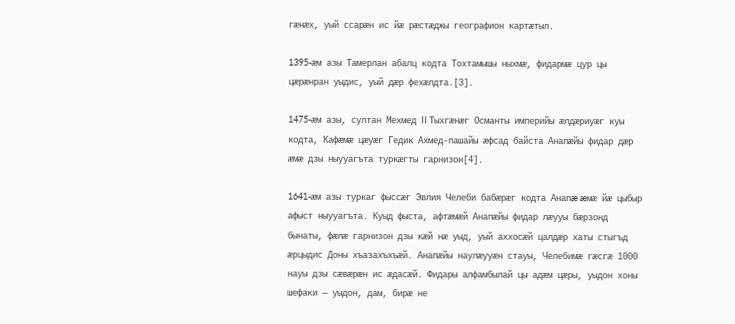гæнæх, уый ссарæн ис йæ рæстæджы географион картæтыл.

1395-æм азы Тамерлан абалц кодта Тохтамышы ныхмæ, фидармæ цур цы цæрæнран уыдис, уый дæр фехæлдта.[3].

1475-æм азы, султан Мехмед II Тыхгæнæг Османты империйы æлдæриуæг куы кодта, Кафæмæ цæуæг Гедик Ахмед-пашайы æфсад байста Анапæйы фидар дæр æмæ дзы ныууагъта туркæгты гарнизон[4].

1641-æм азы туркаг фыссæг Эвлия Челеби бабæрæг кодта Анапæ æмæ йæ цыбыр афыст ныууагъта. Куыд фыста, афтæмæй Анапæйы фидар лæууы бæрзонд бынаты, фæлæ гарнизон дзы кæй нæ уыд, уый аххосæй цалдæр хаты стыгъд æрцыдис Доны хъазахъхъæй. Анапæйы наулæууæн стауы, Челебимæ гæсгæ 1000 науы дзы сæвæрæн ис æдасæй. Фидары алфамбылай цы адæм цæры, уыдон хоны шефаки — уыдон, дам, бирæ не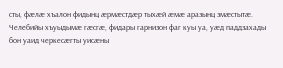сты, фæлæ хъалон фидынц æрмæстдæр тыхæй æмæ аразынц змæстытæ. Челебийы хъуыдымæ гæсгæ, фидары гарнизон фаг куы уа, уæд паддзахады бон уаид черкесæгты уисæны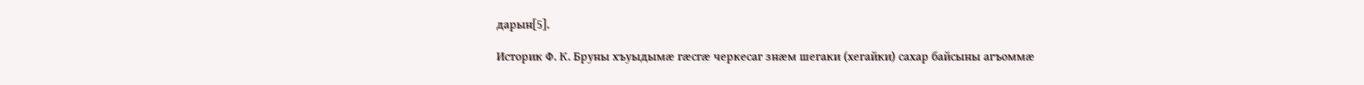дарын[5].

Историк Ф. К. Бруны хъуыдымæ гæсгæ черкесаг знæм шегаки (хегайки) сахар байсыны агъоммæ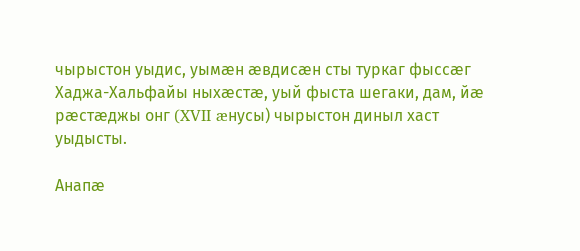чырыстон уыдис, уымæн æвдисæн сты туркаг фыссæг Хаджа-Хальфайы ныхæстæ, уый фыста шегаки, дам, йæ рæстæджы онг (XVII æнусы) чырыстон диныл хаст уыдысты.

Анапæ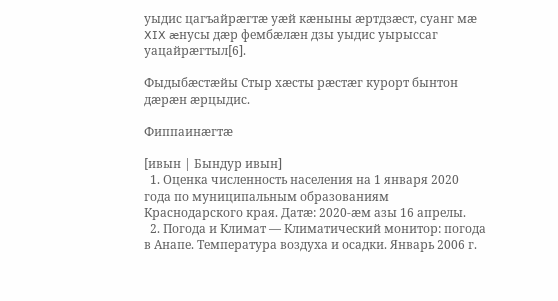уыдис цагъайрæгтæ уæй кæныны æртдзæст, суанг мæ XIX æнусы дæр фембæлæн дзы уыдис уырыссаг уацайрæгтыл[6].

Фыдыбæстæйы Стыр хæсты рæстæг курорт бынтон дæрæн æрцыдис.

Фиппаинæгтæ

[ивын | Бындур ивын]
  1. Оценка численность населения на 1 января 2020 года по муниципальным образованиям Краснодарского края. Датæ: 2020-æм азы 16 апрелы.
  2. Погода и Климат — Климатический монитор: погода в Анапе. Температура воздуха и осадки. Январь 2006 г.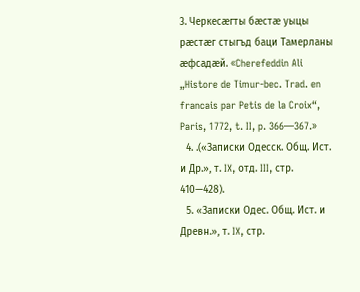3. Черкесæгты бæстæ уыцы рæстæг стыгъд баци Тамерланы æфсадæй. «Cherefeddin Ali „Histore de Timur-bec. Trad. en francais par Petis de la Croix“, Paris, 1772, t. II, p. 366—367.»
  4. .(«Записки Одесск. Общ. Ист. и Др.», т. IX, отд. III, стр. 410—428).
  5. «Записки Одес. Общ. Ист. и Древн.», т. IX, стр.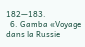182—183.
  6. Gamba «Voyage dans la Russie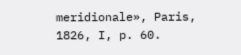meridionale», Paris, 1826, I, p. 60.